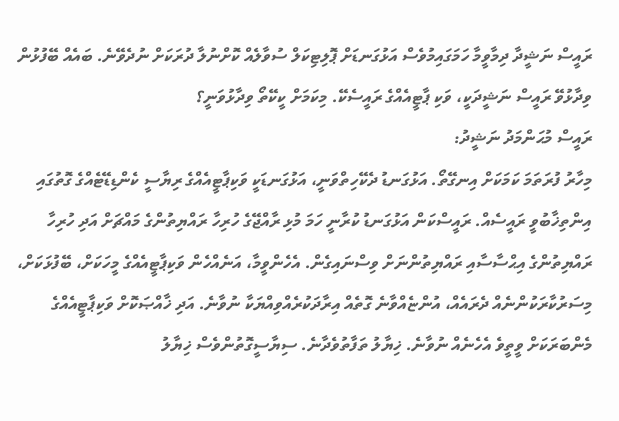ރައީސް ނަޝީދާ ދިމާވީމާ ހަމަގައިމުވެސް އަޅުގަނޑަށް ޕޮލިޓިކަލް ސުވާލެއް ކޮށްނުލާ ދުރަކަށް ނުދެވޭނެ. ބައެއް ބޭފުޅުން ވިދާޅުވޭ ރައީސް ނަޝީދަކީ، ވަކި ޕާޓީއެއްގެ ރައީސެކޭ. މިކަމަށް ކީކޭތޯ ވިދާޅުވަނީ؟
ރައީސް މުޙަންމަދު ނަޝީދު:
މިހާރު ފުރަތަމަ ކަމަކަށް އިނގޭތޯ. އަޅުގަނޑު ދެކޭހިތްވަނީ، އަޅުގަނޑަކީ ވަކިޕާޓީއެއްގެ ރިޔާސީ ކެންޑިޑޭޓެއްގެ ގޮތުގައި އިންތިޚާބުވީ ރައީސެއް. ރައީސްކަން އަޅުގަނޑު ކުރާނީ ހަމަ މުޅި ރާއްޖޭގެ ހުރިހާ ރައްޔިތުންގެ މައްޗަށް އަދި ހުރިހާ ރައްޔިތުންގެ އިޙްސާސާއި ރައްޔިތުންނަށް ވިސްނައިގެން. އެހެންވީމާ، އަނެއްހެން ވަކިޕާޓީއެއްގެ މީހަކަށް، ބޭފުޅަކަށް، މިސަރުކާރަކުންނެއް ދެރައެއް، އުންޏެއްވާނެ ގޮތެއް އިރާދަކުރެއްވިއްޔަކާ ނުވާނެ. އަދި ޚާއްޞަކޮށް ވަކިޕާޓީއެއްގެ މެންބަރަކަށް ވީތީވެ އެހެނެއް ނުވާނެ. ޚިޔާލު ތަފާތުވެދާނެ. ސިޔާސީގޮތުންވެސް ޚިޔާލު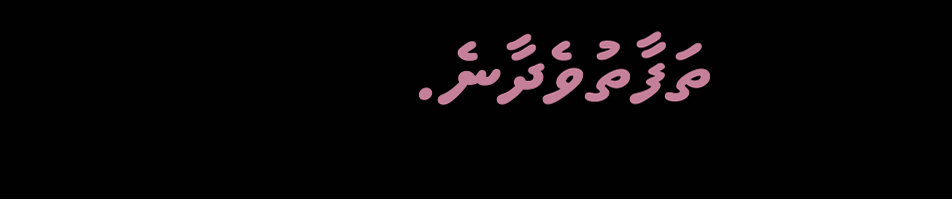ތަފާތުވެދާނެ.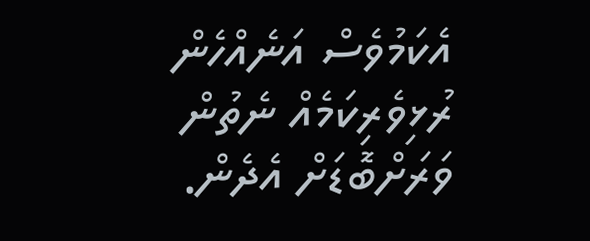އެކަމުވެސް އަނެއްހެން ރުޅިވެރިކަމެއް ނެތުން ވަރަށްބޮޑަށް އެދެން.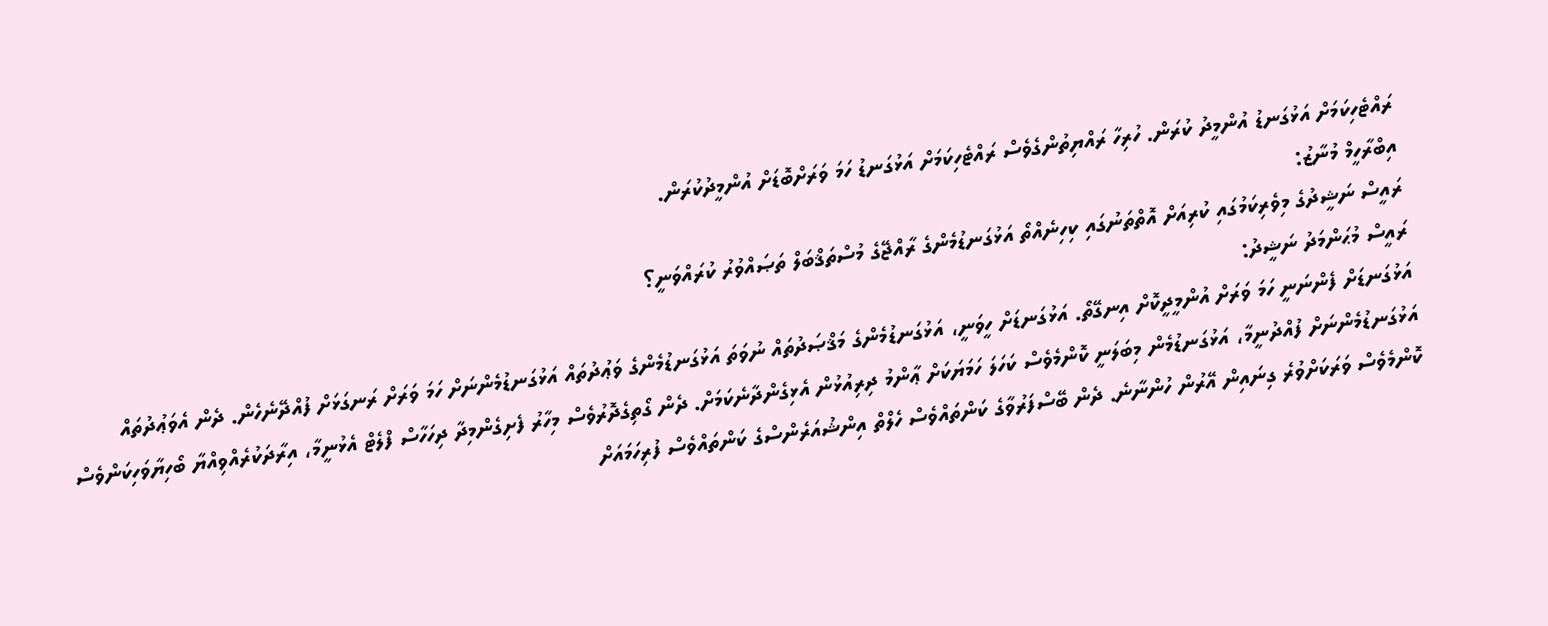ރައްޓެހިކަމަށް އަޅުގަނޑު އުންމީދު ކުރަން. ހުރިހާ ރައްޔިތުންގެވެސް ރައްޓެހިކަމަށް އަޅުގަނޑު ހަމަ ވަރަށްބޮޑަށް އުންމީދުކުރަން.
އިބްރާހީމް މުނާޒު:
ރައީސް ނަޝީދުގެ މިވެރިކަމުގައި ކުރިއަށް އޮތްތަނުގައި ކިހިނެއްތޯ އަޅުގަނޑުމެންގެ ރާއްޖޭގެ މުސްތަޤްބަލް ތަޞައްވުރު ކުރައްވަނީ؟
ރައީސް މުޙަންމަދު ނަޝީދު:
އަޅުގަނޑަށް ފެންނަނީ ހަމަ ވަރަށް އުންމީދީކޮށް އިނގޭތޯ. އަޅުގަނޑަށް ހީވަނީ، އަޅުގަނޑުމެންގެ މަޤްޞަދުތައް ނުވަތަ އަޅުގަނޑުމެންގެ ވަޢުދުތައް އަޅުގަނޑުމެންނަށް ހަމަ ވަރަށް ރަނގަޅަށް ފުއްދޭނެހެން. ދެން އެވަޢުދުތައް އަޅުގަނޑުމެންނަށް ފުއްދުނީމާ، އަޅުގަނޑުމެން މިބަލަނީ ކޮންމެވެސް ކަހަލަ ހަމަޔަކަށް ޢާންމު ދިރިއުޅުން އެޅިގެންދާނެކަމަށް. ދެން ގޯތިގެދޮރުވެސް މިހާރު ފެށިގެންމިދާ ދިހަހާސް ފްލެޓް އެޅުނީމާ، އިރާދަކުރެއްވިއްޔާ ބޯހިޔާވަހިކަންވެސް ކޮންމެވެސް ވަރަކަށްވުރެ ގިނައިން އޭރުން ހުންނާނެ. ދެން ބޭސްފަރުވާގެ ކަންތައްވެސް ހެލްތް އިންޝުއަރެންސްގެ ކަންތައްވެސް ފުރިހަމައަށް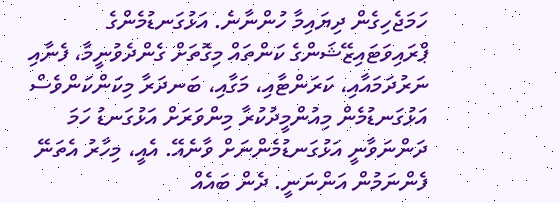ހަމަޖެހިގެން ދިޔައިމާ ހުންނާނެ. އަޅުގަނޑުމެންގެ ޕްރައިވަޓައިޒޭޝަންގެ ކަންތައް މިގޮތަށް ގެންދެވުނީމާ، ފެނާއި ނަރުދަމައާއި، ކަރަންޓާއި، މަގާއި، ބަނދަރާ މިކަންކަންވެސް އަޅުގަނޑުމެން މިއުންމީދުކުރާ މިންވަރަށް އަޅުގަނޑު ހަމަ ދަންނަވާނީ އަޅުގަނޑުމެންނަށް ވާނެއޭ. އެއީ، މިހާރު އެތަނޭ ފެންނަމުން އަންނަނީ. ދެން ބައެއް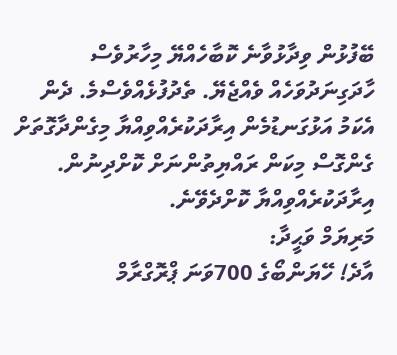ބޭފުޅުން ވިދާޅުވާނެ ކޮބާހެއްޔޭ މިހާރުވެސް ހާދަގިނަދުވަހެއް ވެއްޖެޔޭ. ތެދުފުޅެއްވެސްމެ. ދެން އެކަމު އަޅުގަނޑުމެން އިރާދަކުރެއްވިއްޔާ މިގެންދާގޮތަށް ގެންގޮސް މިކަން ރައްޔިތުންނަށް ކޮށްދިނުން. އިރާދަކުރެއްވިއްޔާ ކޮށްދެވޭނެ.
މަރިޔަމް ވަޙީދާ:
އާދެ! ހޭޔަންބޯގެ 700ވަނަ ޕްރޮގްރާމް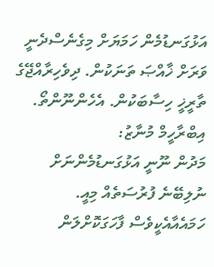އަޅުގަނޑުމެން ހަމަޔަށް މިގެނެސްދެނީ ވަރަށް ޚާއްޞަ ތަނަކުން. ދިވެހިރާއްޖޭގެ ތާރީޚީ ހިސާބަކުން. އެހެންނޫންތޯ.
އިބްރާހީމް މުނާޒު:
މަދުން ނޫނީ އަޅުގަނޑުމެންނަށް ނުލިބޭނެ ފުރުސަތެއް މިއީ. ހަމައެއާއެކީވެސް ފާހަގަކޮށްލަން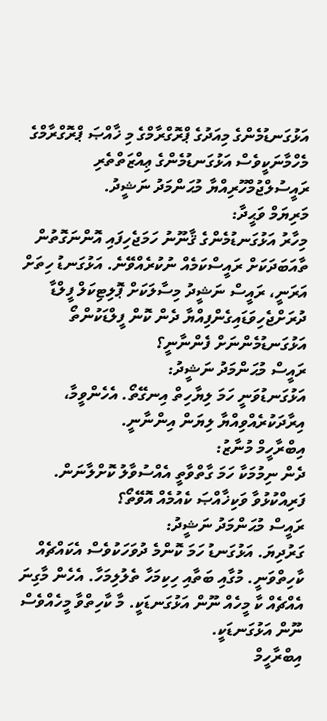އަޅުގަނޑުމެންގެ މިއަދުގެ ޕްރޮގްރާމްގެ މި ޚާއްޞަ ޕްރޮގްރާމްގެ މެހްމާނަކީވެސް އަޅުގަނޑުމެންގެ ޢިއްޒަތްތެރި ރައީސުލްޖުމްހޫރިއްޔާ މުޙަންމަދު ނަޝީދު.
މަރިޔަމް ވަޙީދާ:
މިހާރު އަޅުގަނޑުމެންގެ ޤާނޫނު ހަމަޖެހިފައި އޮންނަގޮތުން ތާއަބަދަކަށް ރައީސްކަމެއް ނުކުރެއްވޭނެ. އަޅުގަނޑު ހިތަށް އަރަނީ، ރައީސް ނަޝީދު މިސާލަކަށް ޕޮލިޓިކަލް ފީލްޑާ ދުރަށްޖެހިވަޑައިގެންފިއްޔާ ދެން ކޮން ފީލްޑަކުންތޯ އަޅުގަނޑުމެންނަށް ފެންނާނީ؟
ރައީސް މުޙަންމަދު ނަޝީދު:
އަޅުގަނޑުވަނީ ހަމަ ލިޔާހިތް އިނގޭތޯ. އެހެންވީމާ، އިރާދަކުރެއްވިއްޔާ ލިޔަން އިންނާނީ.
އިބްރާހީމް މުނާޒު:
ދެން ނިމުމަކާ ހަމަ ގާތްވާތީ އެއްސުވާލު ކޮށްލާނަން. ފަރިއްކުޅުވާ ވަކިޚާއްޞަ ކެއުމެއް އޮވޭތޯ؟
ރައީސް މުޙަންމަދު ނަޝީދު:
ގަރުދިޔަ. އަޅުގަނޑު ހަމަ ކޮންމެ ދުވަހަކުވެސް އެކައްޗެއް ކާހިތްވަނީ. މުގާއި ބަތާއި ހިކިމަހާ ތެލުލިމަހާ. އެހެން މާގިނަ އެއްޗެއް ކާ މީހެއް ނޫން އަޅުގަނޑަކީ. މާ ކާހިތްވާ މީހެއްވެސް ނޫން އަޅުގަނޑަކީ.
އިބްރާހީމް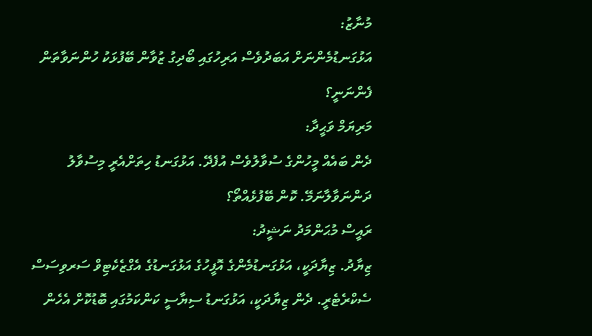މުނާޒު:
އަޅުގަނޑުމެންނަށް އަބަދުވެސް އަރިހުގައި ބޯދިގު ޒުވާން ބޭފުޅަކު ހުންނަވާތަން ފެންނަނީ؟
މަރިޔަމް ވަޙީދާ:
ދެން ބައެއް މީހުންގެ ސުވާލުވެސް އުފެދޭ. އަޅުގަނޑު ހިތަށްއެރީ މިސުވާލު ދަންނަވާލާނަމޭ. ކޮން ބޭފުޅެއްތޯ؟
ރައީސް މުޙަންމަދު ނަޝީދު:
ޒިޔާދު. ޒިޔާދަކީ، އަޅުގަނޑުމެންގެ އޮފީހުގެ އަޅުގަނޑުގެ އެގްޒެކެޓިވް ސަރވިސަސް ސެކްރެޓެރީ. ދެން ޒިޔާދަކީ، އަޅުގަނޑު ސިޔާސީ ކަންކަމުގައި ބޮޑުކޮށް އެހެން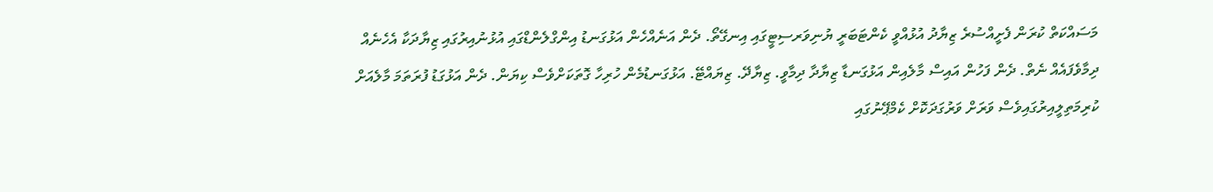މަސައްކަތް ކުރަން ފެށީއްސުރެ ޒިޔާދު އުޅުއްވީ ކެންޓަބަރީ ޔުނިވަރސިޓީގައި އިނގޭތޯ. ދެން އަނެއްހެން އަޅުގަނޑު އިންގްލެންޑްގައި އުޅުނުއިރުގައި ޒިޔާދަކާ އެހެނެއް ދިމާވެފައެއް ނެތް. ދެން ފަހުން އައިސް މާލެއިން އަޅުގަނޑާ ޒިޔާދާ ދިމާވީ. ޒިޔާދޭ. ޒިޔައްޓޭ. އަޅުގަނޑުމެން ހުރިހާ ގޮތަކަށްވެސް ކިޔަން. ދެން އަޅުގަޑު ފުރަތަމަ މާލެއަށް ކުރިމަތިލީއިރުގައިވެސް ވަރަށް ވަރުގަދަކޮށް ކެމްޕޭނުގައި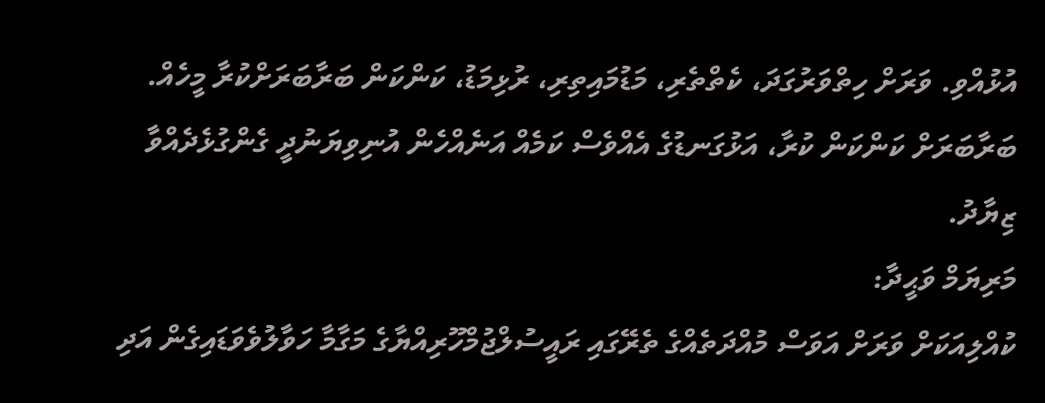އުޅުއްވި. ވަރަށް ހިތްވަރުގަދަ، ކެތްތެރި، މަޑުމައިތިރި، ރުޅިމަޑު، ކަންކަން ބަރާބަރަށްކުރާ މީހެއް. ބަރާބަރަށް ކަންކަން ކުރާ، އަޅުގަނޑުގެ އެއްވެސް ކަމެއް އަނެއްހެން އުނިވިޔަނުދީ ގެންގުޅެދެއްވާ ޒިޔާދު.
މަރިޔަމް ވަޙީދާ:
ކުއްލިއަކަށް ވަރަށް އަވަސް މުއްދަތެއްގެ ތެރޭގައި ރައީސުލްޖުމްހޫރިއްޔާގެ މަގާމާ ހަވާލުވެވަޑައިގެން އަދި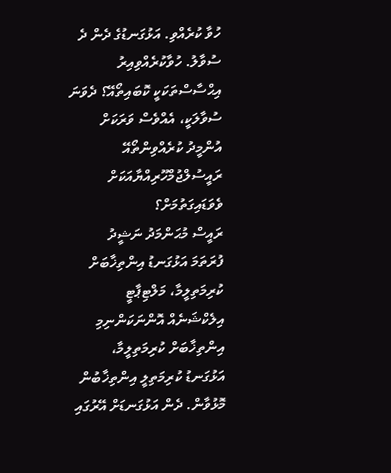ހުވާ ކުރެއްވި. އަޅުގަނޑުގެ ދެން ދެ ސުވާލު. ހުވާކުރެއްވިއިރު އިޙްސާސްތަކަކީ ކޮބައިތޯއޭ؟ ދެވަނަ ސުވާލަކީ، އެއްވެސް ވަރަކަށް އުންމީދު ކުރެއްވިންތޯއޭ ރައީސުލްޖުމްހޫރިއްޔާއަކަށް ވެވަޑައިގަތުމަށް؟
ރައީސް މުޙަންމަދު ނަޝީދު
ފުރަތަމަ އަޅުގަނޑު އިންތިޚާބަށް ކުރިމަތިލީމާ، މަލްޓިޕާޓީ އިލެކްޝަނެއް އޮންނަކަންނިމި އިންތިޚާބަށް ކުރިމަތިލީމާ، އަޅުގަނޑު ކުރިމަތިލީ އިންތިޚާބުން މޮޅުވާން. ދެން އަޅުގަނޑަށް އޭރުގައި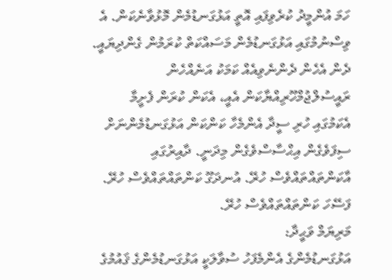ހަމަ އުންމީދު ކުރެވިފައި އޮތީ އަޅުގަނޑުމެން މޮޅުވާނެކަން. އެ ވިސްނުމުގައި އަޅުގަނޑުމެން މަސައްކަތް ކުރަމުން ގެންދިޔައީ. ދެން އެހެން ދެންނެވިއެއް ކަމަކު އަނެއްހެން ރައީސުލްޖުމްހޫރިއްޔާކަން އެއީ، އެކަން ކުރަން ފެށީމާ އެކަމުގައި ހުރި ސީދާ އެންމެހާ ކަންކަން އަޅުގަނޑުމެންނަށް ސިފަވެގެން އިޙްސާސްވެގެން މިދަނީ. ދާއިރުގައި އާކަންތައްތައްވެސް ހުރޭ. އުނދަގޫ ކަންތައްތައްވެސް ހުރޭ. ފަސޭހަ ކަންތައްތައްވެސް ހުރޭ.
މަރިޔަމް ވަޙީދާ:
އަޅުގަނޑުމެންގެ އެންމެފަހު ސުވާލަކީ އަޅުގަނޑުމެންގެ ޤައުމުގެ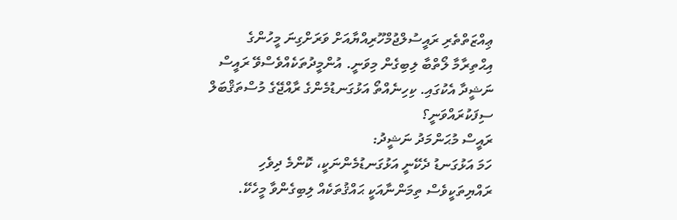ޢިއްޒަތްތެރި ރައީސުލްޖުމްހޫރިއްޔާއަށް ވަރަށްގިނަ މީހުންގެ އިޙްތިރާމާ ލޯތްބާ ލިބިގެން މިވަނީ. އުންމީދުތަކެއްވެސްވޭ ރައީސް ނަޝީދާ އެކުގައި. ކިހިނެއްތޯ އަޅުގަނޑުމެންގެ ރާއްޖޭގެ މުސްތަޤްބަލް ސިފަކުރައްވަނީ؟
ރައީސް މުޙަންމަދު ނަޝީދު:
ހަމަ އަޅުގަނޑު ދެކޭނީ އަޅުގަނޑުމެންނަކީ، ކޮންމެ ދިވެހި ރައްޔިތަކީވެސް ތިމަންނާއަކީ ޙައްޤުތަކެއް ލިބިގެންވާ މީހެކޭ.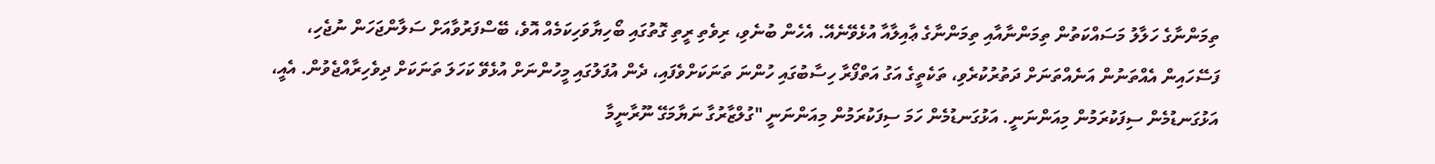ތިމަންނާގެ ހަލާލު މަސައްކަތުން ތިމަންނާއާއި ތިމަންނާގެ ޢާއިލާއާ އުޅެވޭނެއޭ. އެހެން ބުނެވި، ރިވެތި ރީތި ގޮތުގައި ބޯހިޔާވަހިކަމެއް އޮވެ، ބޭސްފަރުވާއަށް ސަލާންޖަހަން ނުޖެހި، ފަސޭހައިން އެއްތަނުން އަނެއްތަނަށް ދަތުރުކުރެވި، ތަކެތީގެ އަގު އަތްފޯރާ ހިސާބުގައި ހުންނަ ތަނަކަށްވެފައި، ދެން އުފަލުގައި މީހުންނަށް އުޅެވޭ ކަހަލަ ތަނަކަށް ދިވެހިރާއްޖެވުން. އެއީ، އަޅުގަނޑުމެން ސިފަކުރަމުން މިއަންނަނީ. އަޅުގަނޑުމެން ހަމަ ސިފަކުރަމުން މިއަންނަނީ "ގުލްޒާރުގާ ނަޔާމަގޭ ނޫރާނީމާ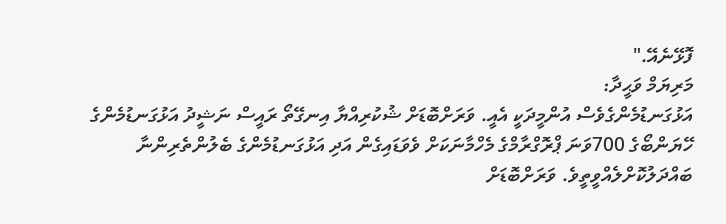ފޮޅޭނެއޭ."
މަރިޔަމް ވަޙީދާ:
އަޅުގަނޑުމެންގެވެސް އުންމީދަކީ އެއީ. ވަރަށްބޮޑަށް ޝުކުރިއްޔާ އިނގޭތޯ ރައީސް ނަޝީދު އަޅުގަނޑުމެންގެ ހޭޔަންބޯގެ 700ވަނަ ޕްރޮގްރާމްގެ މެހްމާނަކަށް ވެވަޑައިގެން އަދި އަޅުގަނޑުމެންގެ ބެލުންތެރިންނާ ބައްދަލުކޮށްލެއްވީތީވެ. ވަރަށްބޮޑަށް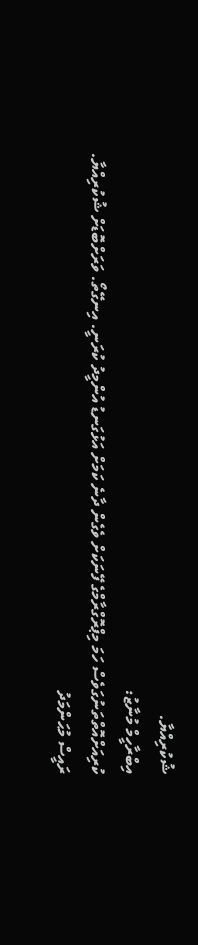ޝުކުރިއްޔާ.
އިބްރާހީމް މުނާޒު:
ކުރިއަށްއޮތްތަނުގަވެސް ހަމަ މިޕްރޮގްރާމްގެ ފޭނަކަށް ވެގެން ދާނެ ކަމަށް އަޅުގަނޑު އުންމީދު ކުރަނީ. އިނގޭތޯ. ވަރަށްބޮޑަށް ޝުކުރިއްޔާ.
ރައީސް މުޙަންމަދު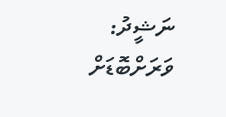ނަޝީދު:
ވަރަށްބޮޑަށް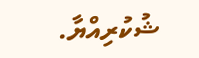ޝުކުރިއްޔާ.